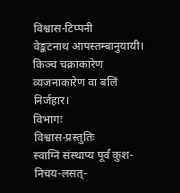विश्वास-टिप्पनी
वेङ्कटनाथ आपस्तम्बानुयायी। किञ्च चक्राकारेण व्यजनाकारेण वा बलिं निर्जहार।
विभागः
विश्वास-प्रस्तुतिः
स्वाग्निं संस्थाप्य पूर्वं कुश-निचय-लसत्-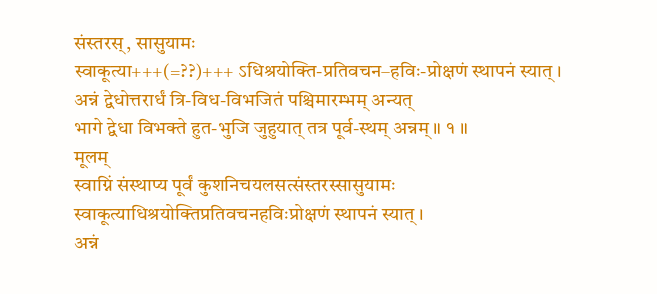संस्तरस्, सासुयामः
स्वाकूत्या+++(=??)+++ ऽधिश्रयोक्ति-प्रतिवचन–हविः-प्रोक्षणं स्थापनं स्यात् ।
अन्नं द्वेधोत्तरार्धं त्रि-विध-विभजितं पश्चिमारम्भम् अन्यत्
भागे द्वेधा विभक्ते हुत-भुजि जुहुयात् तत्र पूर्व-स्थम् अन्नम् ॥ १ ॥
मूलम्
स्वाग्निं संस्थाप्य पूर्वं कुशनिचयलसत्संस्तरस्सासुयामः
स्वाकूत्याधिश्रयोक्तिप्रतिवचनहविःप्रोक्षणं स्थापनं स्यात् ।
अन्नं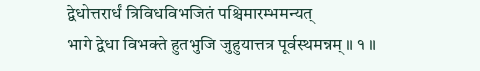द्वेधोत्तरार्धं त्रिविधविभजितं पश्चिमारम्भमन्यत्
भागे द्वेधा विभक्ते हुतभुजि जुहुयात्तत्र पूर्वस्थमन्नम् ॥ १ ॥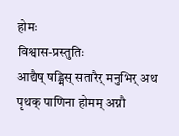होमः
विश्वास-प्रस्तुतिः
आद्यैष् षड्भिस् सतारैर् मनुभिर् अथ पृथक् पाणिना होमम् अग्नौ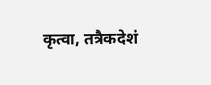कृत्वा, तत्रैकदेशं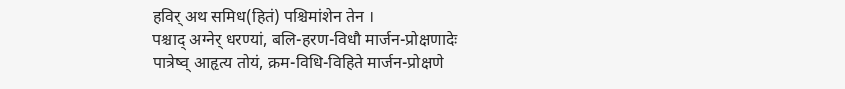हविर् अथ समिध(हितं) पश्चिमांशेन तेन ।
पश्चाद् अग्नेर् धरण्यां, बलि-हरण-विधौ मार्जन-प्रोक्षणादेः
पात्रेष्व् आहृत्य तोयं, क्रम-विधि-विहिते मार्जन-प्रोक्षणे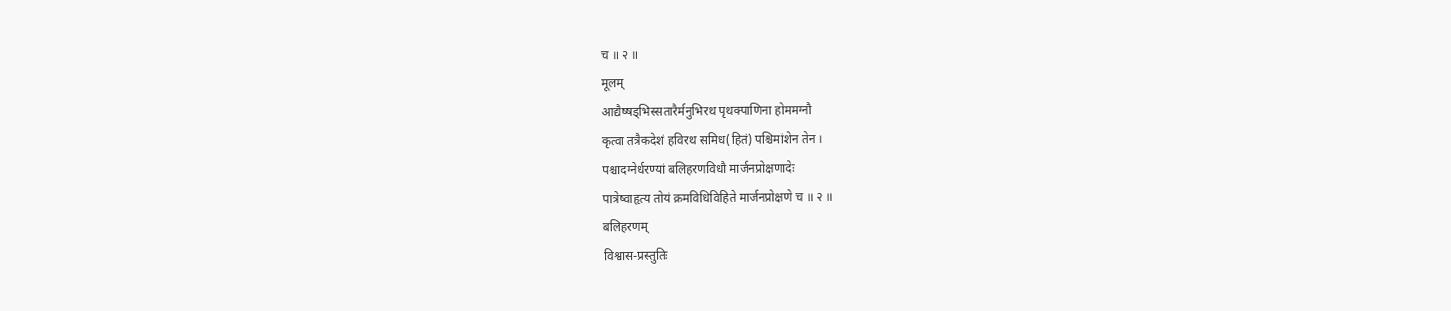च ॥ २ ॥
मूलम्
आद्यैष्षड्भिस्सतारैर्मनुभिरथ पृथक्पाणिना होममग्नौ
कृत्वा तत्रैकदेशं हविरथ समिध(हितं) पश्चिमांशेन तेन ।
पश्चादग्नेर्धरण्यां बलिहरणविधौ मार्जनप्रोक्षणादेः
पात्रेष्वाहृत्य तोयं क्रमविधिविहिते मार्जनप्रोक्षणे च ॥ २ ॥
बलिहरणम्
विश्वास-प्रस्तुतिः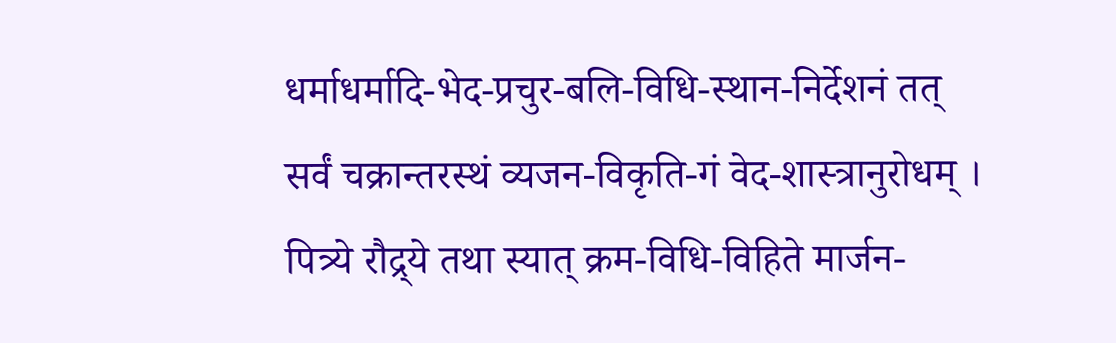धर्माधर्मादि-भेद-प्रचुर-बलि-विधि-स्थान-निर्देशनं तत्
सर्वं चक्रान्तरस्थं व्यजन-विकृति-गं वेद-शास्त्रानुरोधम् ।
पित्र्ये रौद्र्ये तथा स्यात् क्रम-विधि-विहिते मार्जन-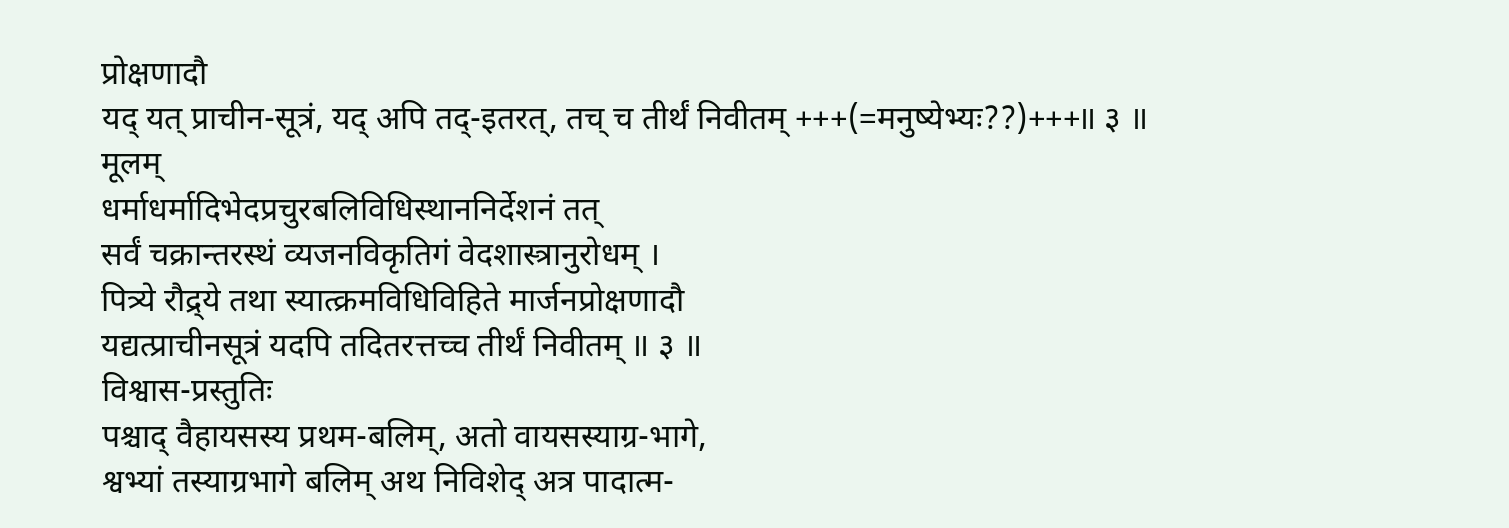प्रोक्षणादौ
यद् यत् प्राचीन-सूत्रं, यद् अपि तद्-इतरत्, तच् च तीर्थं निवीतम् +++(=मनुष्येभ्यः??)+++॥ ३ ॥
मूलम्
धर्माधर्मादिभेदप्रचुरबलिविधिस्थाननिर्देशनं तत्
सर्वं चक्रान्तरस्थं व्यजनविकृतिगं वेदशास्त्रानुरोधम् ।
पित्र्ये रौद्र्ये तथा स्यात्क्रमविधिविहिते मार्जनप्रोक्षणादौ
यद्यत्प्राचीनसूत्रं यदपि तदितरत्तच्च तीर्थं निवीतम् ॥ ३ ॥
विश्वास-प्रस्तुतिः
पश्चाद् वैहायसस्य प्रथम-बलिम्, अतो वायसस्याग्र-भागे,
श्वभ्यां तस्याग्रभागे बलिम् अथ निविशेद् अत्र पादात्म-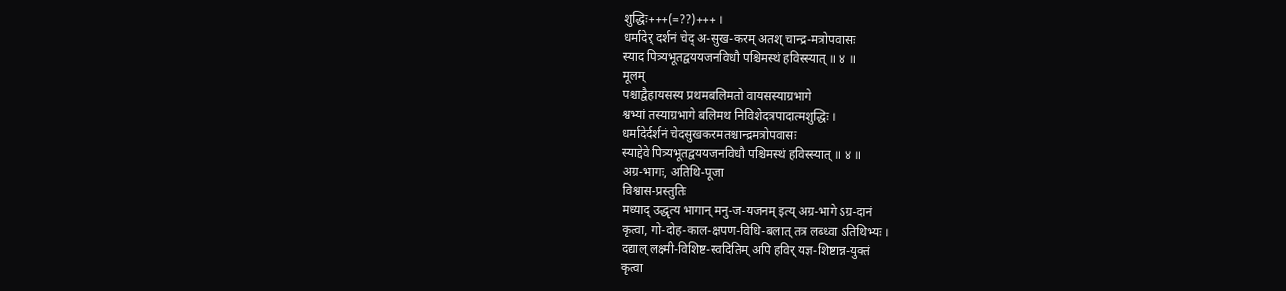शुद्धिः+++(=??)+++ ।
धर्मादेर् दर्शनं चेद् अ-सुख-करम् अतश् चान्द्र-मत्रोपवासः
स्याद पित्र्यभूतद्वययजनविधौ पश्चिमस्थं हविस्स्यात् ॥ ४ ॥
मूलम्
पश्चाद्वैहायसस्य प्रथमबलिमतो वायसस्याग्रभागे
श्वभ्यां तस्याग्रभागे बलिमथ निविशेदत्रपादात्मशुद्धिः ।
धर्मादेर्दर्शनं चेदसुखकरमतश्चान्द्रमत्रोपवासः
स्याद्देवे पित्र्यभूतद्वययजनविधौ पश्चिमस्थं हविस्स्यात् ॥ ४ ॥
अग्र-भागः, अतिथि-पूजा
विश्वास-प्रस्तुतिः
मध्याद् उद्धृत्य भागान् मनु-ज-यजनम् इत्य् अग्र-भागे ऽग्र-दानं
कृत्वा, गो-दोह-काल-क्षपण-विधि-बलात् तत्र लब्ध्वा ऽतिथिभ्यः ।
दद्याल् लक्ष्मी-विशिष्ट-स्वदितिम् अपि हविर् यज्ञ-शिष्टान्न-युक्तं
कृत्वा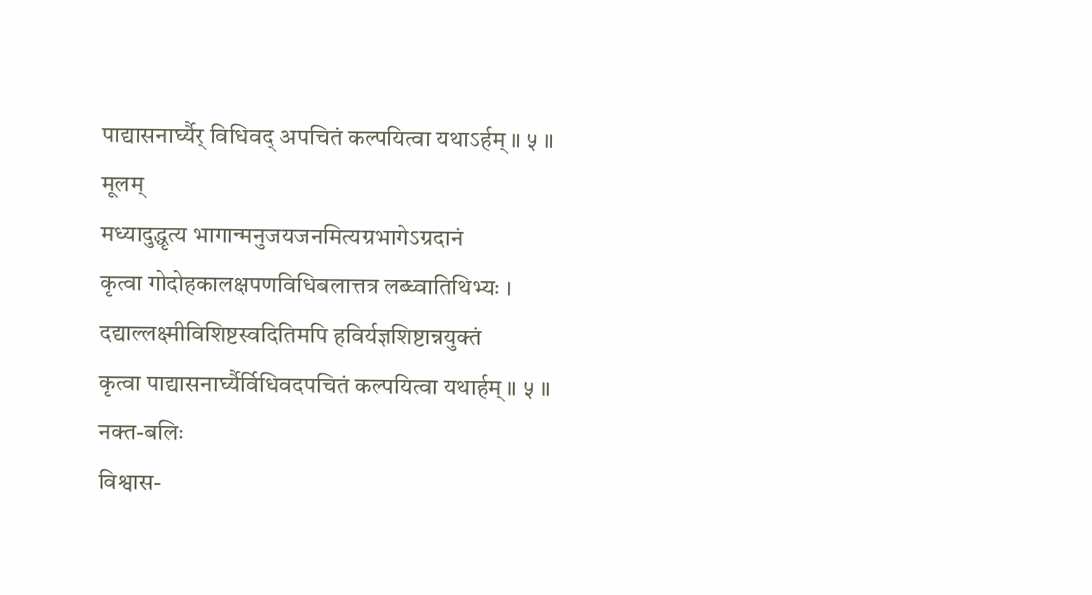पाद्यासनार्घ्यैर् विधिवद् अपचितं कल्पयित्वा यथाऽर्हम् ॥ ५ ॥
मूलम्
मध्यादुद्धृत्य भागान्मनुजयजनमित्यग्रभागेऽग्रदानं
कृत्वा गोदोहकालक्षपणविधिबलात्तत्र लब्ध्वातिथिभ्यः ।
दद्याल्लक्ष्मीविशिष्टस्वदितिमपि हविर्यज्ञशिष्टान्नयुक्तं
कृत्वा पाद्यासनार्घ्यैर्विधिवदपचितं कल्पयित्वा यथार्हम् ॥ ५ ॥
नक्त-बलिः
विश्वास-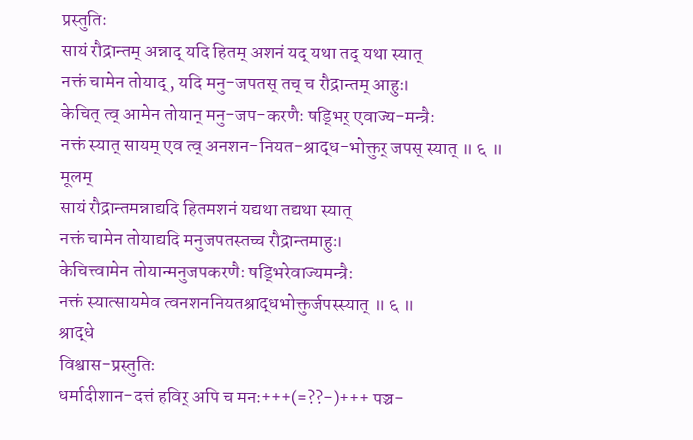प्रस्तुतिः
सायं रौद्रान्तम् अन्नाद् यदि हितम् अशनं यद् यथा तद् यथा स्यात्
नक्तं चामेन तोयाद्, यदि मनु-जपतस् तच् च रौद्रान्तम् आहुः।
केचित् त्व् आमेन तोयान् मनु-जप-करणैः षड्भिर् एवाज्य-मन्त्रैः
नक्तं स्यात् सायम् एव त्व् अनशन-नियत-श्राद्ध-भोक्तुर् जपस् स्यात् ॥ ६ ॥
मूलम्
सायं रौद्रान्तमन्नाद्यदि हितमशनं यद्यथा तद्यथा स्यात्
नक्तं चामेन तोयाद्यदि मनुजपतस्तच्च रौद्रान्तमाहुः।
केचित्त्वामेन तोयान्मनुजपकरणैः षड्भिरेवाज्यमन्त्रैः
नक्तं स्यात्सायमेव त्वनशननियतश्राद्धभोक्तुर्जपस्स्यात् ॥ ६ ॥
श्राद्धे
विश्वास-प्रस्तुतिः
धर्मादीशान-दत्तं हविर् अपि च मनः+++(=??-)+++ पञ्च-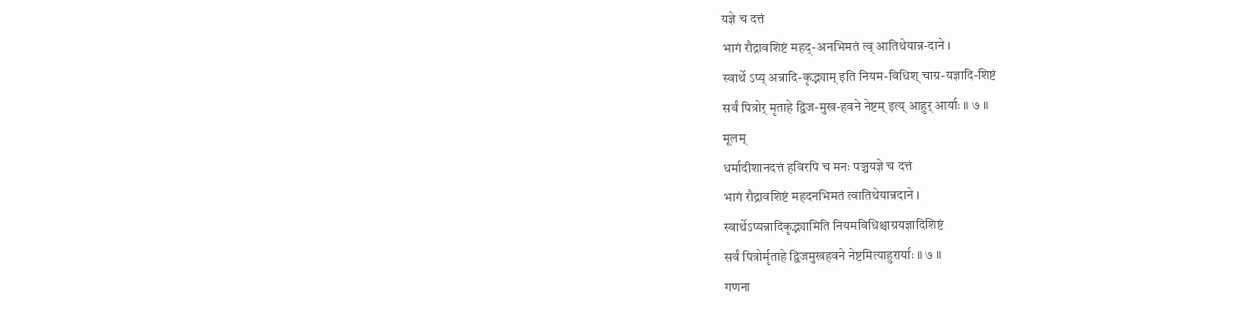यज्ञे च दत्तं
भागं रौद्रावशिष्टं महद्-अनभिमतं त्व् आतिथेयान्न-दाने ।
स्वार्थे ऽप्य् अन्नादि-कृद्भ्याम् इति नियम-विधिश् चाग्र-यज्ञादि-शिष्टं
सर्वं पित्रोर् मृताहे द्विज-मुख-हवने नेष्टम् इत्य् आहुर् आर्याः ॥ ७ ॥
मूलम्
धर्मादीशानदत्तं हविरपि च मनः पञ्चयज्ञे च दत्तं
भागं रौद्रावशिष्टं महदनभिमतं त्वातिथेयान्नदाने ।
स्वार्थेऽप्यन्नादिकृद्भ्यामिति नियमविधिश्चाग्रयज्ञादिशिष्टं
सर्वं पित्रोर्मृताहे द्विजमुखहवने नेष्टमित्याहुरार्याः ॥ ७ ॥
गणना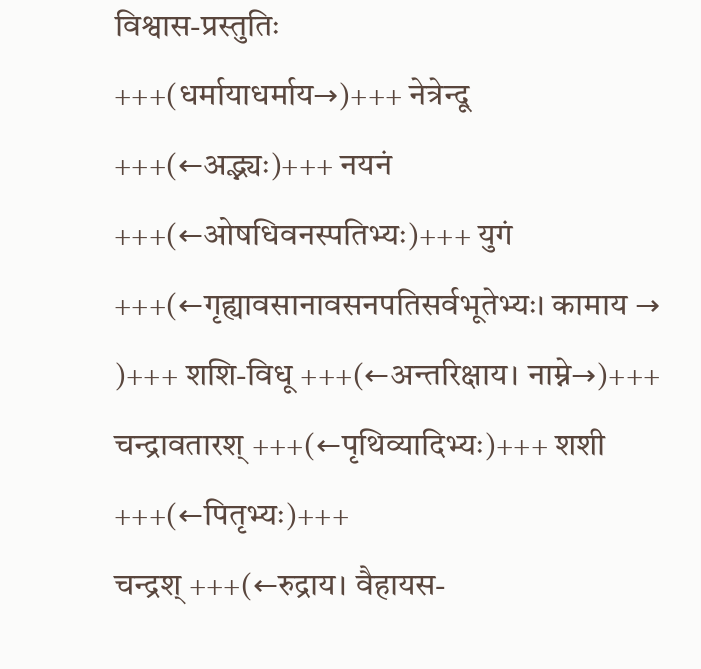विश्वास-प्रस्तुतिः
+++(धर्मायाधर्माय→)+++ नेत्रेन्दू +++(←अद्भ्यः)+++ नयनं +++(←ओषधिवनस्पतिभ्यः)+++ युगं +++(←गृह्यावसानावसनपतिसर्वभूतेभ्यः। कामाय → )+++ शशि-विधू +++(←अन्तरिक्षाय। नाम्ने→)+++ चन्द्रावतारश् +++(←पृथिव्यादिभ्यः)+++ शशी +++(←पितृभ्यः)+++
चन्द्रश् +++(←रुद्राय। वैहायस-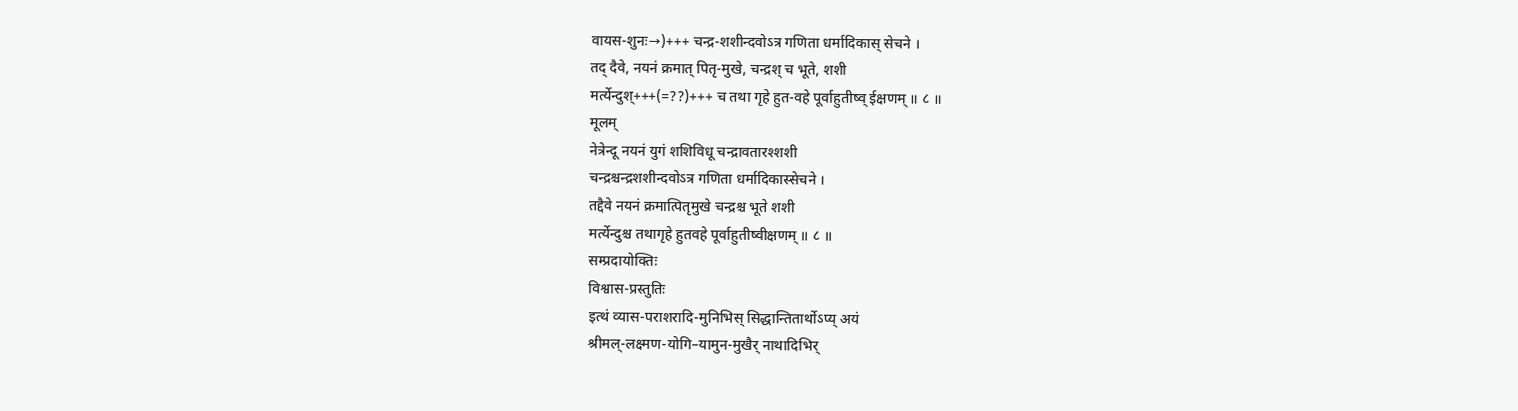वायस-शुनः→)+++ चन्द्र-शशीन्दवोऽत्र गणिता धर्मादिकास् सेचने ।
तद् दैवे, नयनं क्रमात् पितृ-मुखे, चन्द्रश् च भूते, शशी
मर्त्येन्दुश्+++(=??)+++ च तथा गृहे हुत-वहे पूर्वाहुतीष्व् ईक्षणम् ॥ ८ ॥
मूलम्
नेत्रेन्दू नयनं युगं शशिविधू चन्द्रावतारश्शशी
चन्द्रश्चन्द्रशशीन्दवोऽत्र गणिता धर्मादिकास्सेचने ।
तद्दैवे नयनं क्रमात्पितृमुखे चन्द्रश्च भूते शशी
मर्त्येन्दुश्च तथागृहे हुतवहे पूर्वाहुतीष्वीक्षणम् ॥ ८ ॥
सम्प्रदायोक्तिः
विश्वास-प्रस्तुतिः
इत्थं व्यास-पराशरादि-मुनिभिस् सिद्धान्तितार्थोऽप्य् अयं
श्रीमल्-लक्ष्मण-योगि–यामुन-मुखैर् नाथादिभिर्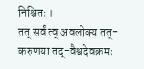निश्चितः ।
तत् सर्वं त्व् अवलोक्य तत्-करुणया तद्-वैश्वदेवक्रमः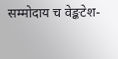सम्मोदाय च वेङ्कटेश-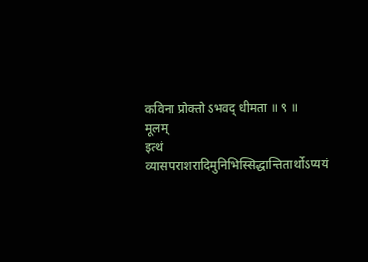कविना प्रोक्तो ऽभवद् धीमता ॥ ९ ॥
मूलम्
इत्थं व्यासपराशरादिमुनिभिस्सिद्धान्तितार्थोऽप्ययं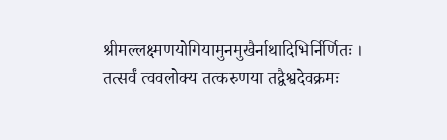श्रीमल्लक्ष्मणयोगियामुनमुखैर्नाथादिभिर्निर्णितः ।
तत्सर्वं त्ववलोक्य तत्करुणया तद्वैश्वदेवक्रमः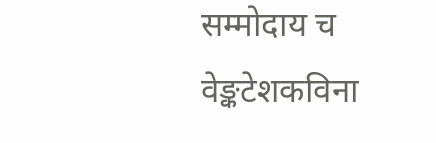सम्मोदाय च वेङ्कटेशकविना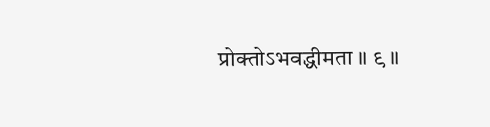प्रोक्तोऽभवद्धीमता ॥ ९ ॥